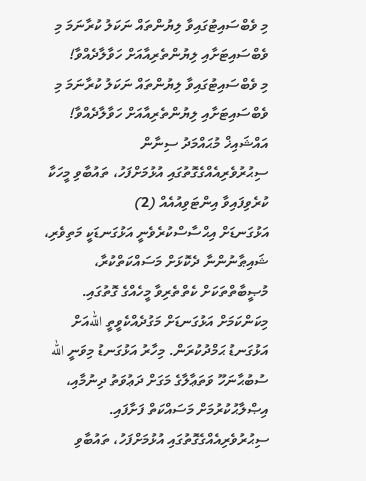މި ވެބްސައިޓުގައިވާ ލިޔުންތައް ނަކަލު ކުރާނަމަ މި ވެބްސައިޓަށާއި ލިޔުންތެރިއާއަށް ހަވާލާދެއްވާ!
މި ވެބްސައިޓުގައިވާ ލިޔުންތައް ނަކަލު ކުރާނަމަ މި ވެބްސައިޓަށާއި ލިޔުންތެރިއާއަށް ހަވާލާދެއްވާ!
އައްޝައިޚް މުޙައްމަދު ސިނާން
ސިޙުރުވެރިއެއްގެގޮތުގައި އުޅުމަށްފަހު، ތައުބާވި މީހަކާ ކުރެވިފައިވާ އިންޓަވިއުއެއް (2)
އަޅުގަނޑަށް އިޙްސާސްކުރެވެނީ އަޅުގަނޑަކީ މަތިވެރި، ޝައިޠާނުންނާ ދެކޮޅަށް މަސައްކަތްކުރާ، މުޞީބާތްތަކަށް ކެތްތެރިވާ މީހެއްގެ ގޮތުގައި. މިކަންކަމަށް އަޅުގަނޑަށް މަގުދެއްކެވީތީ اللهއަށް އަޅުގަނޑު ޙަމްދުކުރަން. މިހާރު އަޅުގަނޑު މިވަނީ الله ސުބުޙާނަހޫ ވަތަޢާލާގެ މަގަށް ދަޢުވަތު ދިނުމާއި، އިޞްލާޙުކުރުމަށް މަސައްކަތް ފަށާފައި.
ސިޙުރުވެރިއެއްގެގޮތުގައި އުޅުމަށްފަހު، ތައުބާވި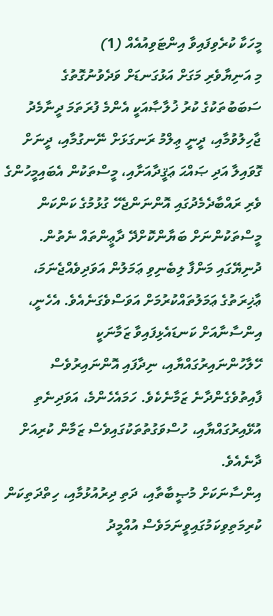މީހަކާ ކުރެވިފައިވާ އިންޓަވިއުއެއް (1)
މި އަނިޔާވެރި މަގަށް އަޅުގަނޑަށް ވަދެވުނުގޮތުގެ ސަބަބުތަކުގެ ކުރު ޚުލާޞާއަކީ އެންމެ ފުރަތަމަ ދީނާމެދު ޖާހިލުވުމާއި، ދީނީ ޢިލްމު ރަނގަޅަށް ނޭނގުމާއި، ދީނަށް ގޮވައިލާ އަދި ޞައްޙަ ޢަޤީދާއަށާއި، މީސްތަކުން އެބައިމީހުންގެ ވެރި ރައްބާދެމެދުގައި އޮންނަންޖެހޭ ގުޅުމުގެ ކަންކަން މީސްތަކުންނަށް ބަޔާންކޮށްދޭ ދާޢީންތައް ނެތުން.
ދުނިޔޭގައި މަންފާ ލިބެނިވި ޢަމަލުން އަވަދިވެއްޖެނަމަ، ޢާޚިރަތުގެ ޢަމަލުތައްކުރުމަށް އަވަސްވެގަނެއެވެ. އެހެނީ، އިންސާނާއަށް ކަނޑައެޅިފައިވާ ޒަމާނަކީ ހޭލާހުންނައިރުގައްޔާއި، ނިދާފައި އޮންނައިރުވެސް ފާއިތުވެގެންދާނެ ޒަމާނެކެވެ. ހަމައެހެންމެ، އަވަދިނެތި އުޅޭއިރުގައްޔާއި، ހުސްވަގުތުތަކުގައިވެސް ޒަމާން ކުރިއަށް ދާނެއެވެ.
އިންސާނަކަށް މުޞީބާތާއި، ދަތި ދިރުއުޅުމާއި، ހިތްދަތިކަން ކުރިމަތިވިކަމުގައިވީނަމަވެސް އުއްމީދު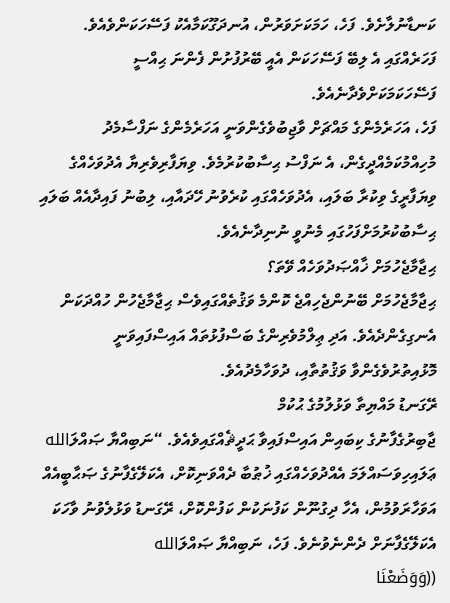ކަނޑާނުލާށެވެ. ފަހެ، ހަމަކަށަވަރުން، އުނދަގޫކަމާއެކު ފަސޭހަކަންވެއެވެ. ފަހަރެއްގައި އެ ލިބޭ ފަސޭހަކަން އެއީ ބޭރުފުށުން ފެންނަ ޙިއްސީ ފަސޭހަކަމަކަށްވެދާނެއެވެ.
ފަހެ، އަހަރެމެންގެ މައްޗަށް ވާޖިބުވެގެންވަނީ އަހަރެމެންގެ ނަފްސާމެދު މުހިއްމުކަމެއްދީގެން، އެ ނަފްސު ޙިސާބުކުރުމެވެ. ވިޔަފާރިވެރިޔާ އެދުވަހެއްގެ ވިޔަފާރީގެ ވިކުރާ ބަލައި، އެދުވަހެއްގައި ކުރެވުނު ހޭދައާއި، ލިބުނު ފައިދާއެއް ބަލައި ޙިސާބުކުރުމަށްފަހުގައި މެނުވީ ނުނިދާނެއެވެ.
ޙިޖާމާޖެހުމަށް ޚާއްޞަދުވަހެއް ވޭތަ؟
ޙިޖާމާޖެހުމަށް ބޭނުންޖެހިއްޖެ ކޮންމެ ވަޤުތެއްގައިވެސް ޙިޖާމާޖެހުން ހުއްދަކަން އެނގިގެންދެއެވެ. އަދި ޢިލްމުވެރިންގެ ބަސްފުޅުތައް އައިސްފައިވަނީ މޮޅުއިތުރުވެގެންވާ ވަޤުތުތާއި، ދުވަހާމެދުއެވެ.
ރޭގަނޑު މައްޔިތާ ވަޅުލުމުގެ ޙުކުމް
ޖާބިރުގެފާނުގެ ކިބައިން އައިސްފައިވާ ޙަދީޘެއްގައިވެއެވެ. “ނަބިއްޔާ ޞައްލަالله ޢަލައިހިވަސައްލަމަ އެއްދުވަހެއްގައި ޚުޠުބާ ދެއްވަނިކޮށް، އެކަލޭގެފާނުގެ ޞަޙާބީއެއް އަވަހާރަވުމުން، އެހާ ދިގުނޫން ކަފުނަކުން ކަފުންކޮށް، ރޭގަނޑު ވަޅުލެވުނު ވާހަކަ އެކަލޭގެފާނަށް ދެންނެވުނެވެ. ފަހެ، ނަބިއްޔާ ޞައްލަالله
((وَوَضَعْنَا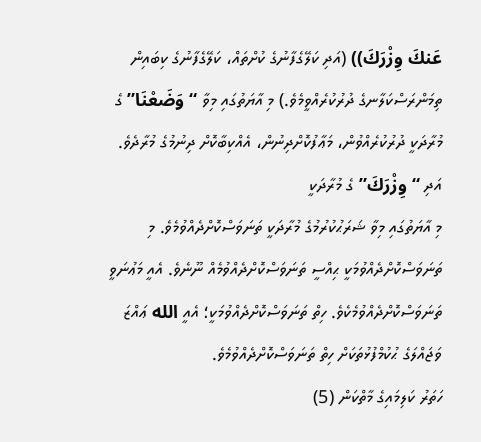عَنكَ وِزْرَ‌كَ)) (އަދި ކަލޭގެފާނުގެ ކުށްތައް، ކަލޭގެފާނުގެ ކިބައިން ތިމަންރަސްކަލާނގެ ދުރުކުރެއްވީމެވެ.) މި އާޔަތުގައި މިވާ “وَضَعْنَا” ގެ މުރާދަކީ ދުރުކުރެއްވުން، މަޢާފުކޮށްދިނުން، އެއްކިބާކޮށް ދިނުމުގެ މުރާދެވެ. އަދި “وِزْرَ‌كَ” ގެ މުރާދަކީ
މި އާޔަތުގައި މިވާ ޝަރަޙުކުރުމުގެ މުރާދަކީ ތަނަވަސްކޮށްދެއްވުމެވެ. މި ތަނަވަސްކޮށްދެއްވުމަކީ ޙިއްސީ ތަނަވަސްކޮށްދެއްވުމެއް ނޫނެވެ. އެއީ މަޢުނަވީ ތަނަވަސްކޮށްދެއްވުމެކެވެ. ހިތް ތަނަވަސްކޮށްދެއްވުމަކީ؛ އެއީ الله ޢައްޒަ ވަޖައްލަގެ ޙުކުމްފުޅުތަކަށް ހިތް ތަނަވަސްކޮށްދެއްވުމެވެ.
ހަތަރު ކަލިމައިގެ މާތްކަން (5)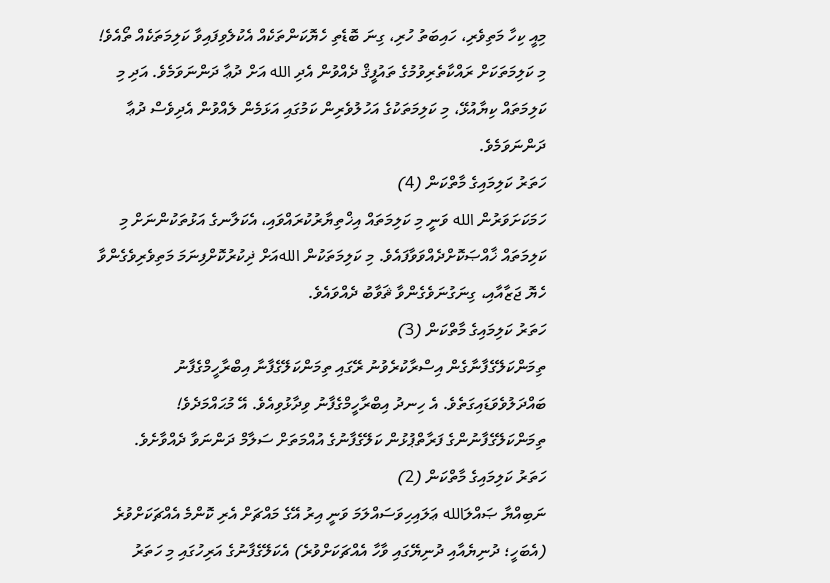މިއީ ކިހާ މަތިވެރި، ހައިބަތު ހުރި، ގިނަ ބޮޑެތި ހެޔޮކަންތަކެއް އެކުލެވިފައިވާ ކަލިމަތަކެއް ތޯއެވެ! މި ކަލިމަތަކަށް ރައްކާތެރިވުމުގެ ތައުފީޤް ދެއްވުން އެދި الله އަށް ދުޢާ ދަންނަވަމެވެ. އަދި މި ކަލިމަތައް ކިޔާއުޅޭ، މި ކަލިމަތަކުގެ އަހުލުވެރިން ކަމުގައި އަޅަމެން ލެއްވުން އެދިވެސް ދުޢާ ދަންނަވަމެވެ.
ހަތަރު ކަލިމައިގެ މާތްކަން (4)
ހަމަކަށަވަރުން الله ވަނީ މި ކަލިމަތައް އިޚްތިޔާރުކުރައްވައި، އެކަލާނގެ އަޅުތަކުންނަށް މި ކަލިމަތައް ޚާއްޞަކޮށްދެއްވަވާފައެވެ. މި ކަލިމަތަކުން اللهއަށް ޛިކުރުކޮށްފިނަމަ މަތިވެރިވެގެންވާ ހެޔޮ ޖަޒާއާއި، ގިނަގުނަވެގެންވާ ޘަވާބު ދެއްވައެވެ.
ހަތަރު ކަލިމައިގެ މާތްކަން (3)
ތިމަންކަލޭގެފާނާގެން އިސްރާކުރެވުނު ރޭގައި ތިމަންކަލޭގެފާނާ އިބްރާހީމްގެފާނު ބައްދަލުވެވަޑައިގަތެވެ. އެ ހިނދު އިބްރާހީމްގެފާނު ވިދާޅުވިއެވެ. އޭ މުޙައްމަދެވެ! ތިމަންކަލޭގެފާނުންގެ ފަރާތްޕުޅުން ކަލޭގެފާނުގެ އުއްމަތަށް ސަލާމް ދަންނަވާ ދެއްވާށެވެ.
ހަތަރު ކަލިމައިގެ މާތްކަން (2)
ނަބިއްޔާ ޞައްލަالله ޢަލައިހިވަސައްލަމަ ވަނީ އިރު އޭގެ މައްޗަށް އެރި ކޮންމެ އެއްޗަކަށްވުރެ (އެބަހީ؛ ދުނިޔެއާއި ދުނިޔޭގައި ވާހާ އެއްޗަކަށްވުރެ) އެކަލޭގެފާނުގެ އަރިހުގައި މި ހަތަރު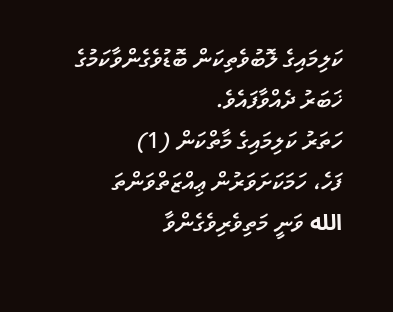ކަލިމައިގެ ލޮބުވެތިކަން ބޮޑުވެގެންވާކަމުގެ ޚަބަރު ދެއްވާފައެވެ.
ހަތަރު ކަލިމައިގެ މާތްކަން (1)
ފަހެ، ހަމަކަށަވަރުން ޢިއްޒަތްވަންތަ الله ވަނީ މަތިވެރިވެގެންވާ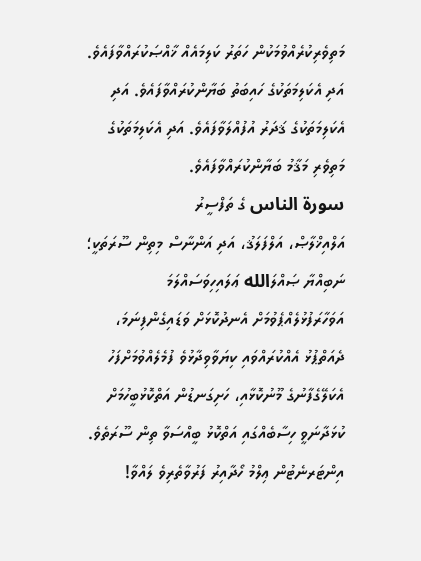މަތިވެރިކުރެއްވުމަކުން ހަތަރު ކަލިމައެއް ޚާއްޞަކުރައްވާފައެވެ. އަދި އެކަލިމަތަކުގެ ހައިބަތު ބަޔާންކުރައްވާފައެވެ. އަދި އެކަލިމަތަކުގެ ޤަދަރު އުފުއްލަވާފައެވެ. އަދި އެކަލިމަތަކުގެ މަތިވެރި މަޤާމު ބަޔާންކުރައްވާފައެވެ.
سورة الناس ގެ ތަފްސީރު
އަލްއިޚްލާޞް، އަލްފަލަޤު، އަދި އަންނާސް މިތިން ސޫރަތަކީ؛ ނަބިއްޔާ ޞައްލަالله ޢަލައިހިވަސައްލަމަ އަވަހާރަފުޅުލެއްޕެވުމަށް އެނދުކޮޅަށް ވަޑައިގެންފިނަމަ، ދެއަތްޕުޅު އެއްކުރައްވައި ކިޔަވާވިދާޅުވެ ފުމެލެއްވުމަށްފަހު އެކަލޭގެފާނުގެ މޫނުކޮޅާއި، ހަށިގަނޑުން އަތްކޮޅުބީހުމަށް ކުޅަދާނަވީ ހިސާބެއްގައި އަތްކޮޅު ބީއްސަވާ ތިން ސޫރަތެވެ.
އިންޓަރނެޓުން ޢިލްމު ހޯދާއިރު ފަރުވާތެރިވެ ލައްވާ!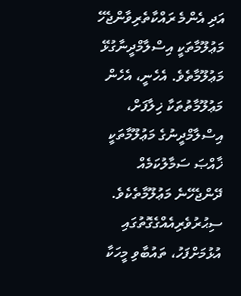އަދި އެންމެ ރައްކާތެރިވާންޖެހޭ މަޢުލޫމާތަކީ އިސްލާމްދީނާގުޅޭ މަޢުލޫމާތެވެ. އެހެނީ، އެހެން މަޢުލޫމާތުތަކާ ޚިލާފަށް، އިސްލާމްދީނުގެ މަޢުލޫމާތަކީ ޚާއްޞަ ސަމާލުކަމެއް ދޭންޖެހޭނެ މަޢުލޫމާތެކެވެ.
ސިޙުރުވެރިއެއްގެގޮތުގައި އުޅުމަށްފަހު، ތައުބާވި މީހަކާ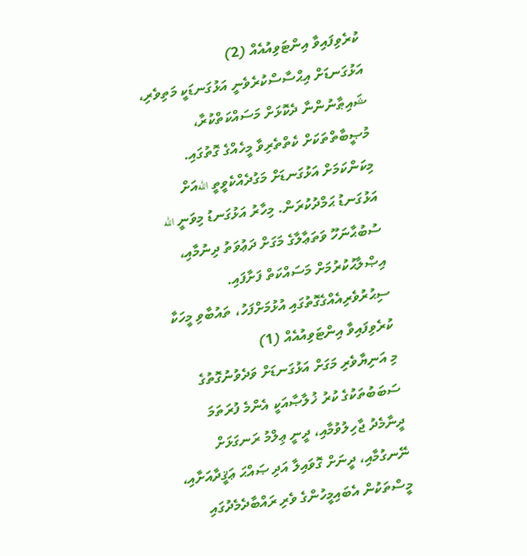ކުރެވިފައިވާ އިންޓަވިއުއެއް (2)
އަޅުގަނޑަށް އިޙްސާސްކުރެވެނީ އަޅުގަނޑަކީ މަތިވެރި، ޝައިޠާނުންނާ ދެކޮޅަށް މަސައްކަތްކުރާ، މުޞީބާތްތަކަށް ކެތްތެރިވާ މީހެއްގެ ގޮތުގައި. މިކަންކަމަށް އަޅުގަނޑަށް މަގުދެއްކެވީތީ اللهއަށް އަޅުގަނޑު ޙަމްދުކުރަން. މިހާރު އަޅުގަނޑު މިވަނީ الله ސުބުޙާނަހޫ ވަތަޢާލާގެ މަގަށް ދަޢުވަތު ދިނުމާއި، އިޞްލާޙުކުރުމަށް މަސައްކަތް ފަށާފައި.
ސިޙުރުވެރިއެއްގެގޮތުގައި އުޅުމަށްފަހު، ތައުބާވި މީހަކާ ކުރެވިފައިވާ އިންޓަވިއުއެއް (1)
މި އަނިޔާވެރި މަގަށް އަޅުގަނޑަށް ވަދެވުނުގޮތުގެ ސަބަބުތަކުގެ ކުރު ޚުލާޞާއަކީ އެންމެ ފުރަތަމަ ދީނާމެދު ޖާހިލުވުމާއި، ދީނީ ޢިލްމު ރަނގަޅަށް ނޭނގުމާއި، ދީނަށް ގޮވައިލާ އަދި ޞައްޙަ ޢަޤީދާއަށާއި، މީސްތަކުން އެބައިމީހުންގެ ވެރި ރައްބާދެމެދުގައި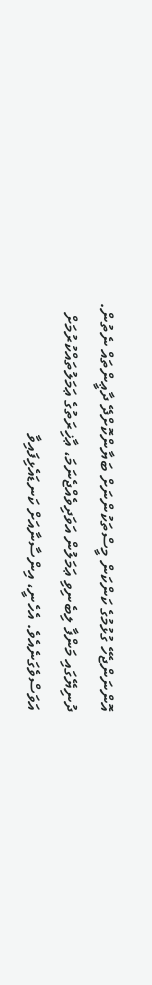އޮންނަންޖެހޭ ގުޅުމުގެ ކަންކަން މީސްތަކުންނަށް ބަޔާންކޮށްދޭ ދާޢީންތައް ނެތުން.
ދުނިޔޭގައި މަންފާ ލިބެނިވި ޢަމަލުން އަވަދިވެއްޖެނަމަ، ޢާޚިރަތުގެ ޢަމަލުތައްކުރުމަށް އަވަސްވެގަނެއެވެ. އެހެނީ، އިންސާނާއަށް ކަނޑައެޅިފައިވާ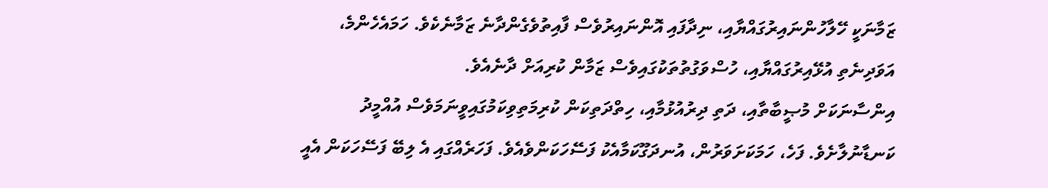ޒަމާނަކީ ހޭލާހުންނައިރުގައްޔާއި، ނިދާފައި އޮންނައިރުވެސް ފާއިތުވެގެންދާނެ ޒަމާނެކެވެ. ހަމައެހެންމެ، އަވަދިނެތި އުޅޭއިރުގައްޔާއި، ހުސްވަގުތުތަކުގައިވެސް ޒަމާން ކުރިއަށް ދާނެއެވެ.
އިންސާނަކަށް މުޞީބާތާއި، ދަތި ދިރުއުޅުމާއި، ހިތްދަތިކަން ކުރިމަތިވިކަމުގައިވީނަމަވެސް އުއްމީދު ކަނޑާނުލާށެވެ. ފަހެ، ހަމަކަށަވަރުން، އުނދަގޫކަމާއެކު ފަސޭހަކަންވެއެވެ. ފަހަރެއްގައި އެ ލިބޭ ފަސޭހަކަން އެއީ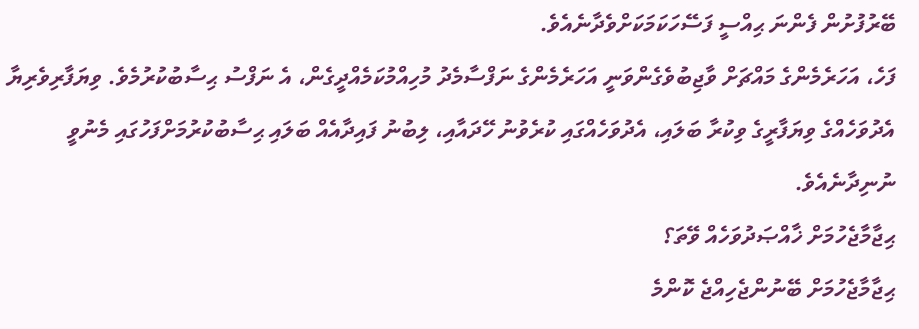ބޭރުފުށުން ފެންނަ ޙިއްސީ ފަސޭހަކަމަކަށްވެދާނެއެވެ.
ފަހެ، އަހަރެމެންގެ މައްޗަށް ވާޖިބުވެގެންވަނީ އަހަރެމެންގެ ނަފްސާމެދު މުހިއްމުކަމެއްދީގެން، އެ ނަފްސު ޙިސާބުކުރުމެވެ. ވިޔަފާރިވެރިޔާ އެދުވަހެއްގެ ވިޔަފާރީގެ ވިކުރާ ބަލައި، އެދުވަހެއްގައި ކުރެވުނު ހޭދައާއި، ލިބުނު ފައިދާއެއް ބަލައި ޙިސާބުކުރުމަށްފަހުގައި މެނުވީ ނުނިދާނެއެވެ.
ޙިޖާމާޖެހުމަށް ޚާއްޞަދުވަހެއް ވޭތަ؟
ޙިޖާމާޖެހުމަށް ބޭނުންޖެހިއްޖެ ކޮންމެ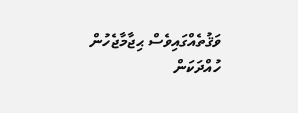ވަޤުތެއްގައިވެސް ޙިޖާމާޖެހުން ހުއްދަކަން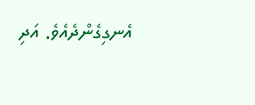އެނގިގެންދެއެވެ. އަދި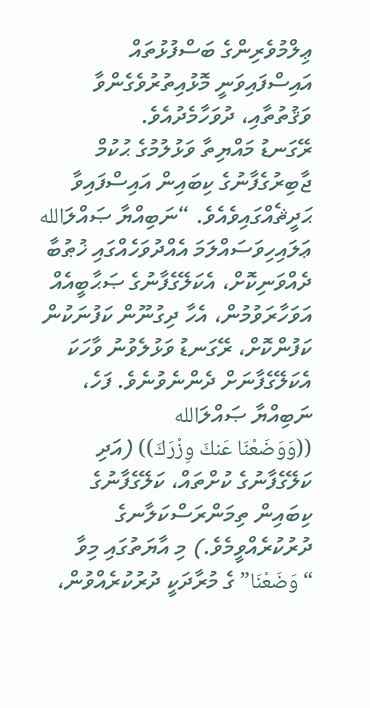ޢިލްމުވެރިންގެ ބަސްފުޅުތައް އައިސްފައިވަނީ މޮޅުއިތުރުވެގެންވާ ވަޤުތުތާއި، ދުވަހާމެދުއެވެ.
ރޭގަނޑު މައްޔިތާ ވަޅުލުމުގެ ޙުކުމް
ޖާބިރުގެފާނުގެ ކިބައިން އައިސްފައިވާ ޙަދީޘެއްގައިވެއެވެ. “ނަބިއްޔާ ޞައްލަالله ޢަލައިހިވަސައްލަމަ އެއްދުވަހެއްގައި ޚުޠުބާ ދެއްވަނިކޮށް، އެކަލޭގެފާނުގެ ޞަޙާބީއެއް އަވަހާރަވުމުން، އެހާ ދިގުނޫން ކަފުނަކުން ކަފުންކޮށް، ރޭގަނޑު ވަޅުލެވުނު ވާހަކަ އެކަލޭގެފާނަށް ދެންނެވުނެވެ. ފަހެ، ނަބިއްޔާ ޞައްލަالله
((وَوَضَعْنَا عَنكَ وِزْرَ‌كَ)) (އަދި ކަލޭގެފާނުގެ ކުށްތައް، ކަލޭގެފާނުގެ ކިބައިން ތިމަންރަސްކަލާނގެ ދުރުކުރެއްވީމެވެ.) މި އާޔަތުގައި މިވާ “وَضَعْنَا” ގެ މުރާދަކީ ދުރުކުރެއްވުން،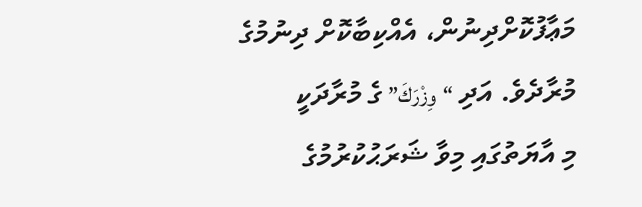މަޢާފުކޮށްދިނުން، އެއްކިބާކޮށް ދިނުމުގެ މުރާދެވެ. އަދި “وِزْرَ‌كَ” ގެ މުރާދަކީ
މި އާޔަތުގައި މިވާ ޝަރަޙުކުރުމުގެ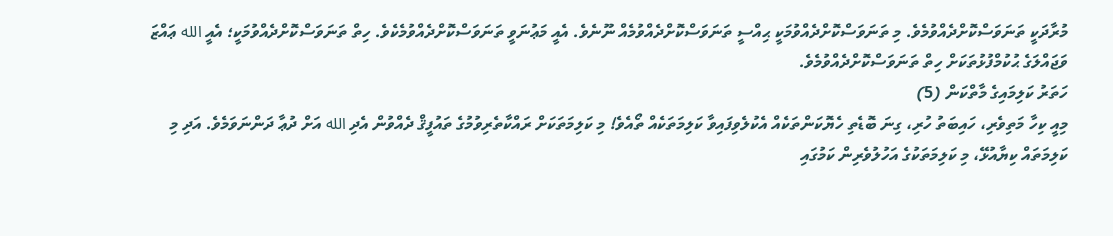މުރާދަކީ ތަނަވަސްކޮށްދެއްވުމެވެ. މި ތަނަވަސްކޮށްދެއްވުމަކީ ޙިއްސީ ތަނަވަސްކޮށްދެއްވުމެއް ނޫނެވެ. އެއީ މަޢުނަވީ ތަނަވަސްކޮށްދެއްވުމެކެވެ. ހިތް ތަނަވަސްކޮށްދެއްވުމަކީ؛ އެއީ الله ޢައްޒަ ވަޖައްލަގެ ޙުކުމްފުޅުތަކަށް ހިތް ތަނަވަސްކޮށްދެއްވުމެވެ.
ހަތަރު ކަލިމައިގެ މާތްކަން (5)
މިއީ ކިހާ މަތިވެރި، ހައިބަތު ހުރި، ގިނަ ބޮޑެތި ހެޔޮކަންތަކެއް އެކުލެވިފައިވާ ކަލިމަތަކެއް ތޯއެވެ! މި ކަލިމަތަކަށް ރައްކާތެރިވުމުގެ ތައުފީޤް ދެއްވުން އެދި الله އަށް ދުޢާ ދަންނަވަމެވެ. އަދި މި ކަލިމަތައް ކިޔާއުޅޭ، މި ކަލިމަތަކުގެ އަހުލުވެރިން ކަމުގައި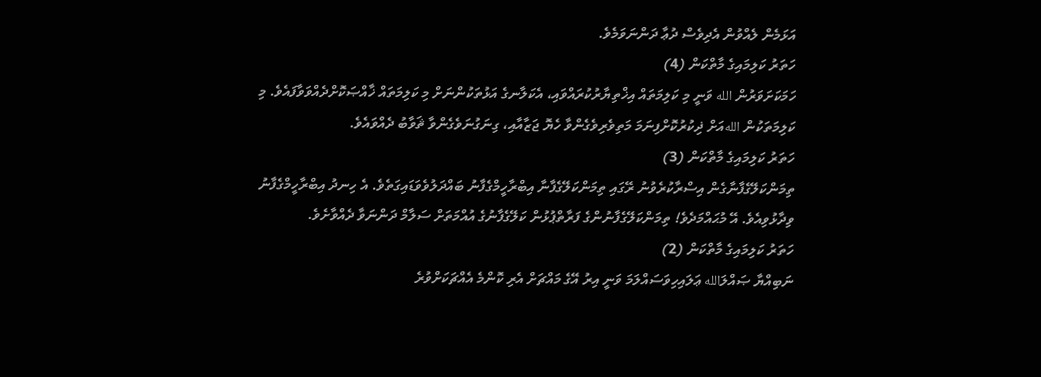އަޅަމެން ލެއްވުން އެދިވެސް ދުޢާ ދަންނަވަމެވެ.
ހަތަރު ކަލިމައިގެ މާތްކަން (4)
ހަމަކަށަވަރުން الله ވަނީ މި ކަލިމަތައް އިޚްތިޔާރުކުރައްވައި، އެކަލާނގެ އަޅުތަކުންނަށް މި ކަލިމަތައް ޚާއްޞަކޮށްދެއްވަވާފައެވެ. މި ކަލިމަތަކުން اللهއަށް ޛިކުރުކޮށްފިނަމަ މަތިވެރިވެގެންވާ ހެޔޮ ޖަޒާއާއި، ގިނަގުނަވެގެންވާ ޘަވާބު ދެއްވައެވެ.
ހަތަރު ކަލިމައިގެ މާތްކަން (3)
ތިމަންކަލޭގެފާނާގެން އިސްރާކުރެވުނު ރޭގައި ތިމަންކަލޭގެފާނާ އިބްރާހީމްގެފާނު ބައްދަލުވެވަޑައިގަތެވެ. އެ ހިނދު އިބްރާހީމްގެފާނު ވިދާޅުވިއެވެ. އޭ މުޙައްމަދެވެ! ތިމަންކަލޭގެފާނުންގެ ފަރާތްޕުޅުން ކަލޭގެފާނުގެ އުއްމަތަށް ސަލާމް ދަންނަވާ ދެއްވާށެވެ.
ހަތަރު ކަލިމައިގެ މާތްކަން (2)
ނަބިއްޔާ ޞައްލަالله ޢަލައިހިވަސައްލަމަ ވަނީ އިރު އޭގެ މައްޗަށް އެރި ކޮންމެ އެއްޗަކަށްވުރެ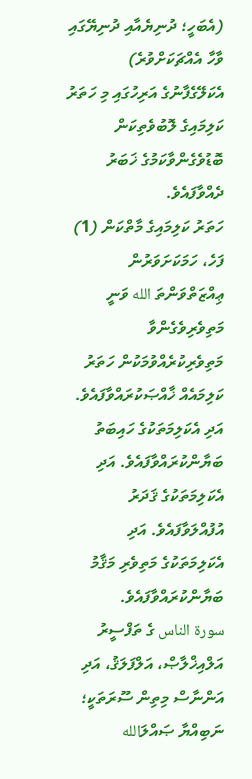(އެބަހީ؛ ދުނިޔެއާއި ދުނިޔޭގައި ވާހާ އެއްޗަކަށްވުރެ) އެކަލޭގެފާނުގެ އަރިހުގައި މި ހަތަރު ކަލިމައިގެ ލޮބުވެތިކަން ބޮޑުވެގެންވާކަމުގެ ޚަބަރު ދެއްވާފައެވެ.
ހަތަރު ކަލިމައިގެ މާތްކަން (1)
ފަހެ، ހަމަކަށަވަރުން ޢިއްޒަތްވަންތަ الله ވަނީ މަތިވެރިވެގެންވާ މަތިވެރިކުރެއްވުމަކުން ހަތަރު ކަލިމައެއް ޚާއްޞަކުރައްވާފައެވެ. އަދި އެކަލިމަތަކުގެ ހައިބަތު ބަޔާންކުރައްވާފައެވެ. އަދި އެކަލިމަތަކުގެ ޤަދަރު އުފުއްލަވާފައެވެ. އަދި އެކަލިމަތަކުގެ މަތިވެރި މަޤާމު ބަޔާންކުރައްވާފައެވެ.
سورة الناس ގެ ތަފްސީރު
އަލްއިޚްލާޞް، އަލްފަލަޤު، އަދި އަންނާސް މިތިން ސޫރަތަކީ؛ ނަބިއްޔާ ޞައްލަالله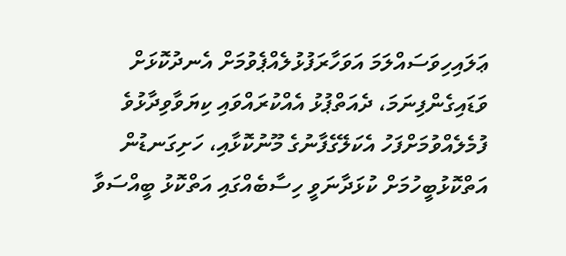ޢަލައިހިވަސައްލަމަ އަވަހާރަފުޅުލެއްޕެވުމަށް އެނދުކޮޅަށް ވަޑައިގެންފިނަމަ، ދެއަތްޕުޅު އެއްކުރައްވައި ކިޔަވާވިދާޅުވެ ފުމެލެއްވުމަށްފަހު އެކަލޭގެފާނުގެ މޫނުކޮޅާއި، ހަށިގަނޑުން އަތްކޮޅުބީހުމަށް ކުޅަދާނަވީ ހިސާބެއްގައި އަތްކޮޅު ބީއްސަވާ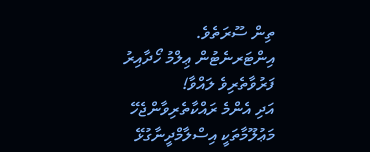ތިން ސޫރަތެވެ.
އިންޓަރނެޓުން ޢިލްމު ހޯދާއިރު ފަރުވާތެރިވެ ލައްވާ!
އަދި އެންމެ ރައްކާތެރިވާންޖެހޭ މަޢުލޫމާތަކީ އިސްލާމްދީނާގުޅޭ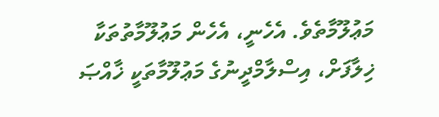މަޢުލޫމާތެވެ. އެހެނީ، އެހެން މަޢުލޫމާތުތަކާ ޚިލާފަށް، އިސްލާމްދީނުގެ މަޢުލޫމާތަކީ ޚާއްޞަ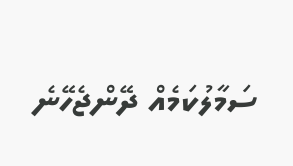ސަމާލުކަމެއް ދޭންޖެހޭނެ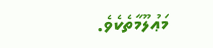މަޢުލޫމާތެކެވެ.